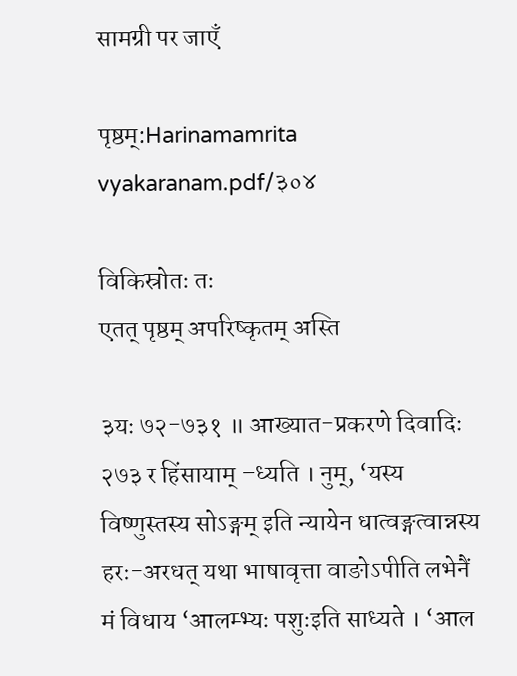सामग्री पर जाएँ

पृष्ठम्:Harinamamrita vyakaranam.pdf/३०४

विकिस्रोतः तः
एतत् पृष्ठम् अपरिष्कृतम् अस्ति

३यः ७२-७३१ ॥ आख्यात-प्रकरणे दिवादिः २७३ र हिंसायाम् –ध्यति । नुम्, ‘यस्य विष्णुस्तस्य सोऽङ्गम् इति न्यायेन धात्वङ्गत्वान्नस्य हरः-अरधत् यथा भाषावृत्ता वाङोऽपीति लभेनैं मं विधाय ‘आलम्भ्यः पशुःइति साध्यते । ‘आल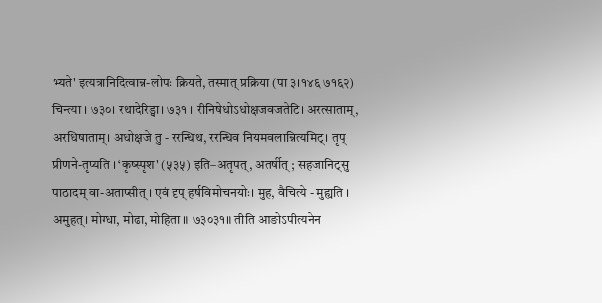भ्यते' इत्यत्रानिदित्वान्न-लोपः क्रियते, तस्मात् प्रक्रिया (पा ३।१४६ ७१६२) चिन्त्या । ७३०। रथादेरिड्वा। ७३१ । रीनिषेधोऽधोक्षजवजतेटि। अरत्साताम्, अरधिषाताम्। अधोक्षजे तु - ररन्धिथ, ररन्धिव नियमवलान्नित्यमिट्। तृप् प्रीणने-तृप्यति । ‘कृष्स्पृश' (५३५) इति–अतृपत्, अतर्षीत् ; सहजानिट्सु पाठादम् वा-अताप्सीत् । एवं दृप् हर्षविमोचनयोः। मुह, वैचित्ये - मुह्यति । अमुहत्। मोग्धा, मोढा, मोहिता ॥ ७३०३१॥ तीति आङोऽपीत्यनेन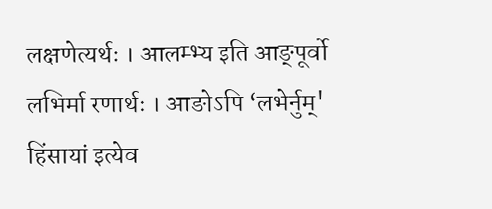लक्षणेत्यर्थः । आलम्भ्य इति आङ्पूर्वो लभिर्मा रणार्थः । आङोऽपि ‘लभेर्नुम्' हिंसायां इत्येव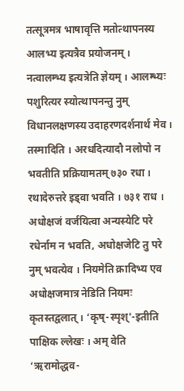तत्सूत्रमत्र भाषावृत्ति मतोत्थापनस्य आलभ्य इत्यत्रैव प्रयोजनम् । नत्वालम्भ्य इत्यत्रेति ज्ञेयम् । आलम्भ्यः पशुरित्यर स्योत्थापनन्तु नुम् विधानलक्षणस्य उदाहरणदर्शनार्थ मेव । तस्मादिति । अरधदित्यादौ नलोपो न भवतीति प्रक्रियामतम् ७३० रधा । रथादेरुत्तरे इड्वा भवति । ७३१ राध । अधोक्षजं वर्जयित्वा अन्यस्येटि परे रधेर्नाम न भवति, अधोक्षजेटि तु परे नुम् भवत्येव । नियमेति क्रादिभ्य एव अधोक्षजमात्र नेडिति नियमः कृतस्तद्वलात् । ‘कृष्-स्पृश्'-इतीति पाक्षिक ल्लेखः । अम् वेति ‘ऋरामोद्धव-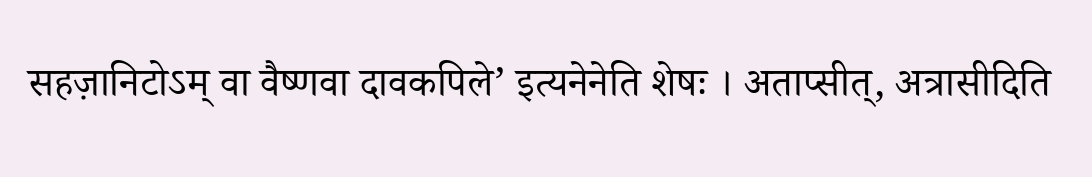सहज़ानिटोऽम् वा वैष्णवा दावकपिले’ इत्यनेनेति शेषः । अताप्सीत्, अत्रासीदिति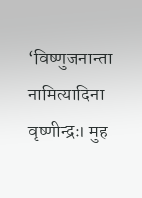‘विष्णुजनान्ता नामित्यादिना वृष्णीन्द्रः। मुह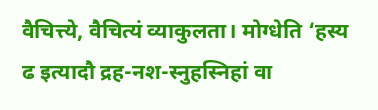वैचित्त्ये, वैचित्यं व्याकुलता। मोग्धेति ‘हस्य ढ इत्यादौ द्रह-नश-स्नुहस्निहां वा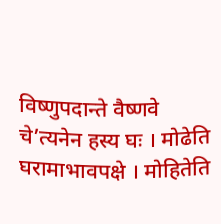विष्णुपदान्ते वैष्णवे चे’त्यनेन हस्य घः । मोढेति घरामाभावपक्षे । मोहितेति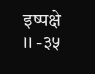इष्पक्षे ।। -३५